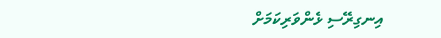އިނގިރޭސި ޅެންވަރިކަމަށް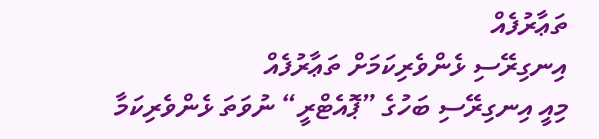ތަޢާރުފެއް
އިނގިރޭސި ޅެންވެރިކަމަށް ތަޢާރުފެއް
މިއީ އިނގިރޭސި ބަހުގެ ”ޕޮއެޓްރީ“ ނުވަތަ ޅެންވެރިކަމާ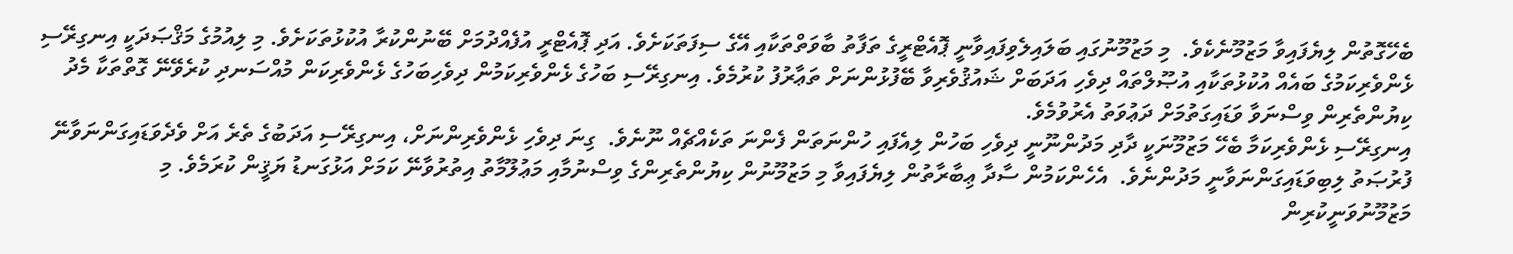ބެހޭގޮތުން ލިޔެފައިވާ މަޒުމޫނެކެވެ.  މި މަޒުމޫނުގައި ބަލައިލެވިފައިވާނީ ޕޮއެޓްރީގެ ތަފާތު ބާވަތްތަކާއި އޭގެ ސިފަތަކަށެވެ. އަދި ޕޮއެޓްރީ އުފެއްދުމަށް ބޭނުންކުރާ އުކުޅުތަކަށެވެ. މި ލިއުމުގެ މަޤްޞަދަކީ އިނގިރޭސި ޅެންވެރިކަމުގެ ބައެއް އުކުޅުތަކާއި އުޞޫލްތައް ދިވެހި އަދަބަށް ޝައުޤުވެރިވާ ބޭފުޅުންނަށް ތަޢާރުފު ކުރުމެވެ. އިނގިރޭސި ބަހުގެ ޅެންވެރިކަމުން ދިވެހިބަހުގެ ޅެންވެރިކަން މުއްސަނދި ކުރެވޭނޭ ގޮތްތަކާ މެދު ކިޔުންތެރިން ވިސްނަވާ ވަޑައިގަތުމަށް ދަޢުވަތު އެރުވުމެވެ.
އިނގިރޭސި ޅެންވެރިކަމާ ބެހޭ މަޒުމޫނަކީ ދާދި މަދުންނޫނީ ދިވެހި ބަހުން ލިއެފައި ހުންނަތަން ފެންނަ ތަކެއްޗެއް ނޫނެވެ.  ގިނަ ދިވެހި ޅެންވެރިންނަށް، އިނގިރޭސި އަދަބުގެ ތެރެ އަށް ވެދެވަޑައިގަންނަވާނޭ ފުރުޞަތު ލިބިވަޑައިގަންނަވާނީ މަދުންނެވެ.  އެހެންކަމުން ސާދާ ޢިބާރާތުން ލިޔެފައިވާ މި މަޒުމޫނުން ކިޔުންތެރިންގެ ވިސްނުމާއި މަޢުލޫމާތު އިތުރުވާނޭ ކަމަށް އަޅުގަނޑު ޔަޤީން ކުރަމެވެ. މި މަޒުމޫނުވަނީކުރިން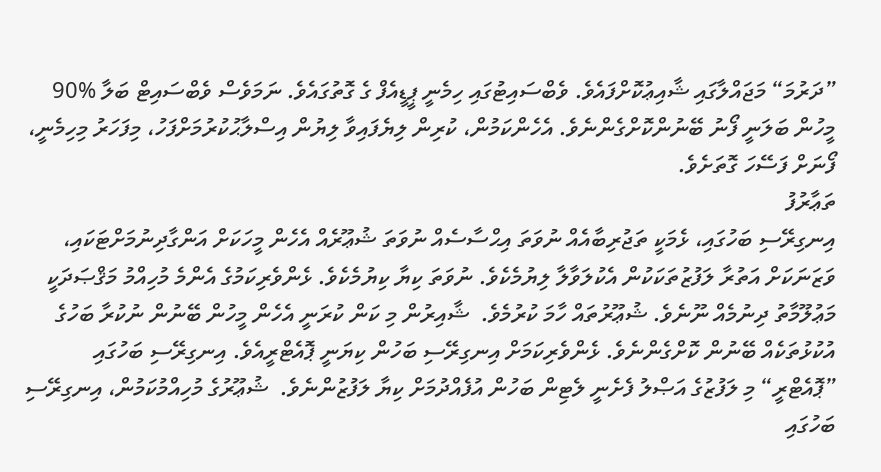”ދަރުމަ“ މަޖައްލާގައި ޝާއިޢުކޮށްފައެވެ. ވެބްސައިޓުގައި ހިމެނީ ޕީޑީއެފް ގެ ގޮތުގައެވެ. ނަމަވެސް ވެބްސައިޓް ބަލާ %90 މީހުން ބަލަނީ ފޯނު ބޭނުންކޮށްގެންނެވެ. އެހެންކަމުން، ކުރިން ލިޔެފައިވާ ލިޔުން އިސްލާޙުކުރުމަށްފަހު، މިފަހަރު މިހިމެނީ، ފޯނަށް ފަސޭހަ ގޮތަށެވެ.
ތަޢާރުފު
އިނގިރޭސި ބަހުގައި، ޅެމަކީ ތަޖުރިބާއެއް ނުވަތަ އިޙްސާސެއް ނުވަތަ ޝުޢޫރެއް އެހެން މީހަކަށް އަންގާދިނުމަށްޓަކައި، ވަޒަނަކަށް އަތުރާ ލަފުޒުތަކަކުން އެކުލަވާލާ ލިޔުމެކެވެ. ނުވަތަ ކިޔާ ކިޔުމެކެވެ. ޅެންވެރިކަމުގެ އެންމެ މުހިއްމު މަޤްޞަދަކީ މަޢުލޫމާތު ދިނުމެއް ނޫނެވެ. ޝުޢޫރުތައް ހާމަ ކުރުމެވެ.  ޝާއިރުން މި ކަން ކުރަނީ އެހެން މީހުން ބޭނުން ނުކުރާ ބަހުގެ އުކުޅުތަކެއް ބޭނުން ކޮށްގެންނެވެ. ޅެންވެރިކަމަށް އިނގިރޭސި ބަހުން ކިޔަނީ ޕޮއެޓްރީއެވެ. އިނގިރޭސި ބަހުގައި ”ޕޮއެޓްރީ“ މި ލަފުޒުގެ އަޞްލު ފެށެނީ ލެޓިން ބަހުން އުފެއްދުމަށް ކިޔާ ލަފުޒުންނެވެ.  ޝުޢޫރުގެ މުހިއްމުކަމުން، އިނގިރޭސި ބަހުގައި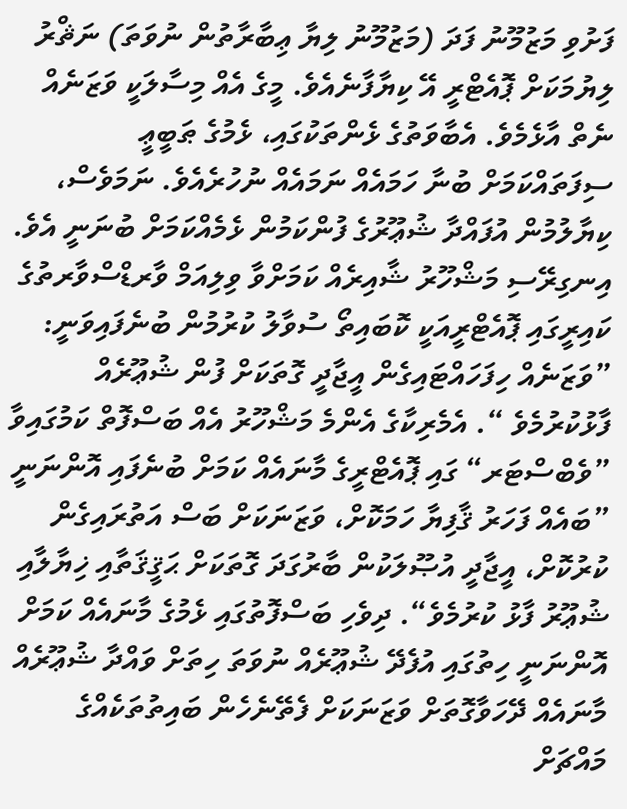ފަށުވި މަޒުމޫނު ފަދަ (މަޒުމޫނު ލިޔާ ޢިބާރާތުން ނުވަތަ) ނަޘްރު ލިޔުމަކަށް ޕޮއެޓްރީ އޭ ކިޔާފާނެއެވެ. މީގެ އެއް މިސާލަކީ ވަޒަނެއް ނެތް އާޅެމެވެ. އެބާވަތުގެ ޅެންތަކުގައި، ޅެމުގެ ޠަބީޢީ ސިފަތައްކަމަށް ބުނާ ހަމައެއް ނަމައެއް ނުހުރެއެވެ. ނަމަވެސް، ކިޔާލުމުން އުފައްދާ ޝުޢޫރުގެ ފުންކަމުން ޅެމެއްކަމަށް ބުނަނީ އެވެ.
އިނގިރޭސި މަޝްހޫރު ޝާއިރެއް ކަމަށްވާ ވިލިއަމް ވާރޑްސްވާރތުގެ ކައިރީގައި ޕޮއެޓްރީއަކީ ކޮބައިތޯ ސުވާލު ކުރުމުން ބުނެފައިވަނީ: ”ވަޒަނެއް ހިފަހައްޓައިގެން އީޖާދީ ގޮތަކަށް ފުން ޝުޢޫރެއް ފާޅުކުރުމެވެ “. އެމެރިކާގެ އެންމެ މަޝްހޫރު އެއް ބަސްފޮތް ކަމުގައިވާ ”ވެބްސްޓަރ“ ގައި ޕޮއެޓްރީގެ މާނައެއް ކަމަށް ބުނެފައި އޮންނަނީ ”ބައެއް ފަހަރު ޤާފިޔާ ހަމަކޮށް، ވަޒަނަކަށް ބަސް އަތުރައިގެން ކުރުކޮށް، އީޖާދީ އުޞޫލަކުން ބާރުގަދަ ގޮތަކަށް ޙަޤީޤަތާއި ޚިޔާލާއި ޝުޢޫރު ފާޅު ކުރުމެވެ“. ދިވެހި ބަސްފޮތުގައި ޅެމުގެ މާނައެއް ކަމަށް އޮންނަނީ ހިތުގައި އުފެދޭ ޝުޢޫރެއް ނުވަތަ ހިތަށް ވައްދާ ޝުޢޫރެއް މާނައެއް ދޭހަވާގޮތަށް ވަޒަނަކަށް ފެތޭނެހެން ބައިތުތަކެއްގެ މައްޗަށް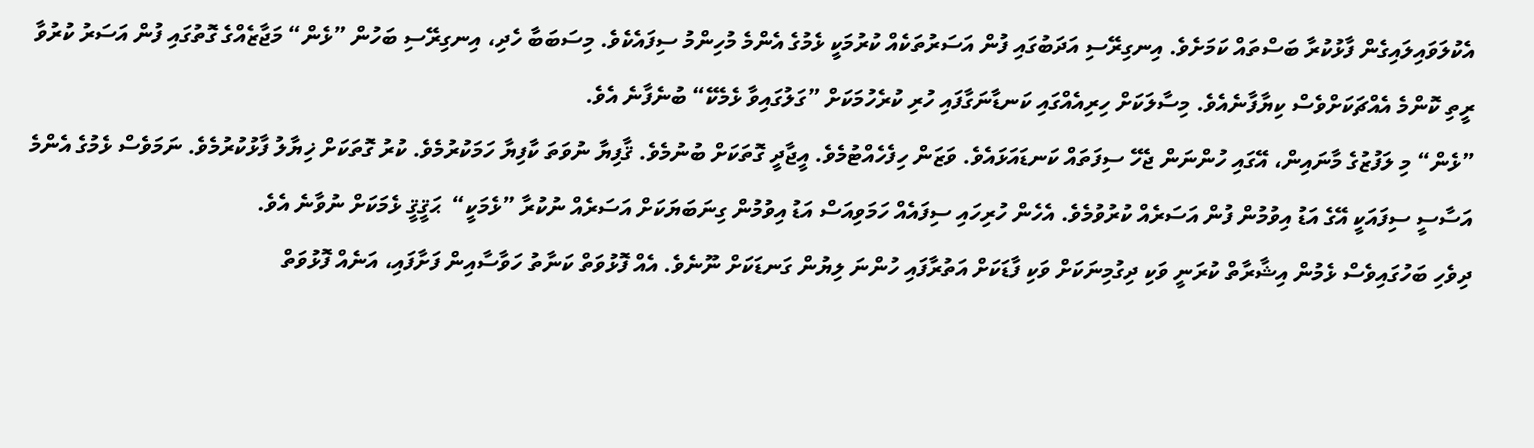އެކުލަވައިލައިގެން ފާޅުކުރާ ބަސްތައް ކަމަށެވެ. އިނގިރޭސި އަދަބުގައި ފުން އަސަރުތަކެއް ކުރުމަކީ ޅެމުގެ އެންމެ މުހިންމު ސިފައެކެވެ. މިސަބަބާ ހެދި، އިނގިރޭސި ބަހުން ”ޅެން“ މަޖާޒެއްގެ ގޮތުގައި ފުން އަސަރު ކުރުވާ ރީތި ކޮންމެ އެއްޗަކަށްވެސް ކިޔާފާނެއެވެ. މިސާލަކަށް ހިރިއެއްގައި ކަނޑާނަގާފައި ހުރި ކުރެހުމަކަށް ”ގަލުގައިވާ ޅެމެކޭ“ ބުނެފާނެ އެވެ.
”ޅެން“ މި ލަފުޒުގެ މާނައިން، އޭގައި ހުންނަން ޖެހޭ ސިފަތައް ކަނޑައަޅައެވެ. ވަޒަން ހިފެހެއްޓުމެވެ. އީޖާދީ ގޮތަކަށް ބުނުމެވެ. ޤާފިޔާ ނުވަތަ ކާފިޔާ ހަމަކުރުމެވެ. ކުރު ގޮތަކަށް ޚިޔާލު ފާޅުކުރުމެވެ. ނަމަވެސް ޅެމުގެ އެންމެ އަސާސީ ސިފައަކީ އޭގެ އަޑު އިވުމުން ފުން އަސަރެއް ކުރުވުމެވެ. އެހެން ހުރިހައި ސިފައެއް ހަމަވިއަސް އަޑު އިވުމުން ގިނަބަޔަކަށް އަސަރެއް ނުކުރާ ”ޅެމަކީ“  ޙަޤީޤީ ޅެމަކަށް ނުވާނެ އެވެ.
ދިވެހި ބަހުގައިވެސް ޅެމުން އިޝާރާތް ކުރަނީ ވަކި ދިގުމިނަކަށް ވަކި ފާޑަކަށް އަތުރާފައި ހުންނަ ލިޔުން ގަނޑަކަށް ނޫނެވެ. އެއް ފޮޅުވަތް ކަނާތު ހަވާސާއިން ފަށާފައި، އަނެއް ފޮޅުވަތް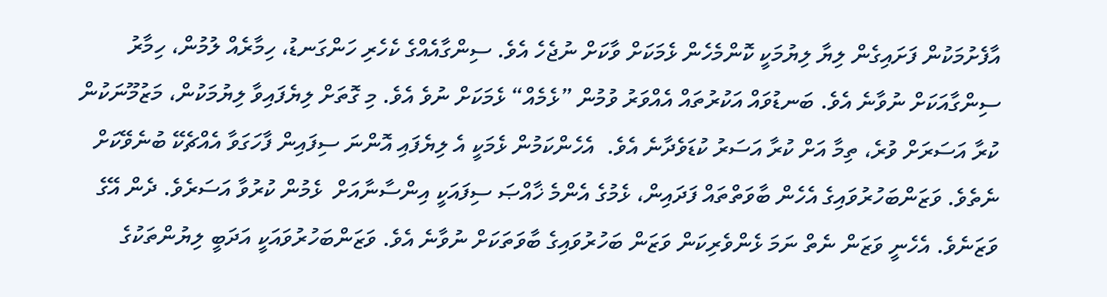އާފެށުމަކުން ފަށައިގެން ލިޔާ ލިޔުމަކީ ކޮންމެހެން ޅެމަކަށް ވާކަށް ނުޖެހެ އެވެ. ސިންގާއެއްގެ ކެހެރި ހަންގަނޑު، ހިމާރެއް ލުމުން، ހިމާރު ސިންގާއަކަށް ނުވާނެ އެވެ. ބަނޑުވައް އަކުރުތައް އެއްވަރު ވުމުން ”ޅެމެއް“ ޅެމަކަށް ނުވެ އެވެ. މި ގޮތަށް ލިޔެފައިވާ ލިޔުމަކުން، މަޒުމޫނަކުން ކުރާ އަސަރަށް ވުރެ، ތިމާ އަށް ކުރާ އަސަރު ކުޑަވެދާނެ އެވެ.  އެހެންކަމުން ޅެމަކީ އެ ލިޔެފައި އޮންނަ ސިފައިން ފާހަގަވާ އެއްޗެކޭ ބުނެވޭކަށް ނެތެވެ. ވަޒަންބަހުރުވައިގެ އެހެން ބާވަތްތައް ފަދައިން، ޅެމުގެ އެންމެ ޚާއްޞަ ސިފައަކީ އިންސާނާއަށް  ޅެމުން ކުރުވާ އަސަރެވެ. ދެން އޭގެ ވަޒަނެވެ. އެހެނީ ވަޒަން ނެތް ނަމަ ޅެންވެރިކަން ވަޒަން ބަހުރުވައިގެ ބާވަތަކަށް ނުވާނެ އެވެ. ވަޒަންބަހުރުވައަކީ އަދަބީ ލިޔުންތަކުގެ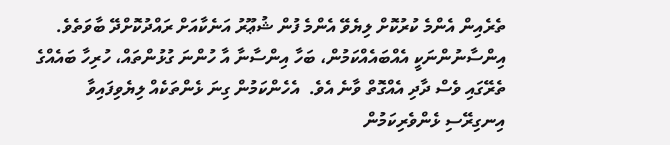ތެރެއިން އެންމެ ކުރުކޮށް ލިޔެވޭ އެންމެ ފުން ޝުޢޫރު އަނެކާއަށް ރައްދުކޮށްދޭ ބާވަތެވެ.
އިންސާނުންނަކީ އެއްބައެއްކަމުން، ބަހާ އިންސާނާ އާ ހުންނަ ގުޅުންތައް، ހުރިހާ ބައެއްގެ ތެރޭގައި ވެސް ދާދި އެއްގޮތް ވާނެ އެވެ.  އެހެންކަމުން ގިނަ ޅެންތަކެއް ލިޔެވިފައިވާ އިނގިރޭސި ޅެންވެރިކަމުން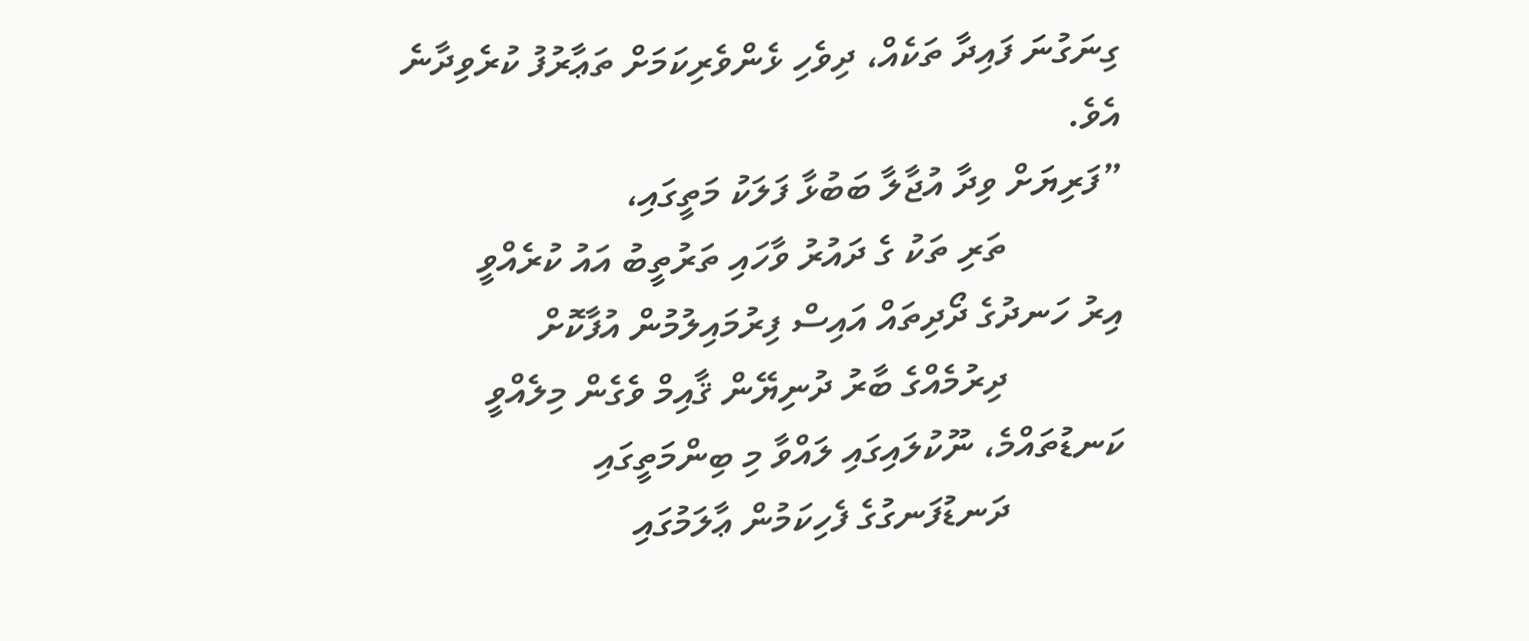ގިނަގުނަ ފައިދާ ތަކެއް، ދިވެހި ޅެންވެރިކަމަށް ތަޢާރުފު ކުރެވިދާނެ އެވެ.
”ފަރިޔަށް ވިދާ އުޖާލާ ބަބުޅާ ފަލަކު މަތީގައި،
            ތަރި ތަކު ގެ ދައުރު ވާހައި ތަރުތީބު އައު ކުރެއްވީ
އިރު ހަނދުގެ ދޯދިތައް އައިސް ފިރުމައިލުމުން އުފާކޮށް
            ދިރުމެއްގެ ބާރު ދުނިޔޭން ޤާއިމް ވެގެން މިލެއްވީ
ކަނޑުތައްމެ، ނޫކުލައިގައި ލައްވާ މި ބިންމަތީގައި
            ދަނޑުފަނގުގެ ފެހިކަމުން ޢާލަމުގައި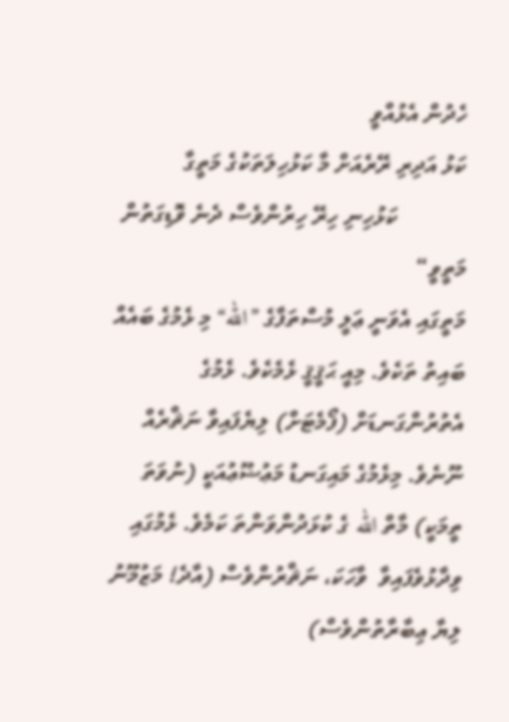ހެދުން އެޅުއްވީ
ކަޅު އަދިރި ރޭރެއަށް މާ ކަޅުހިލަތަކުގެ މަތީގާ
            ކަޅުހިނި ހިރޭ ހިރުންވެސް ދެނެ ވޮޑިގަތުން މަތީވީ“
މަތީގައި އެވަނީ ޢަލީ މުސްތަފާގެ ”الله“ މި ޅެމުގެ ބައެއް ބައިތު ތަކެވެ. މިއީ ޙަޤީޤީ ޅެމެކެވެ. ޅެމުގެ އެތުރުންގަނޑަށް (ފޯމެޓަށް) ލިޔެފައިވާ ނަޘްރެއް ނޫނެވެ. މިޅެމުގެ މައިގަނޑު މަޢުޟޫޢުއަކީ (ނުވަތަ ތީމަކީ) މާތް الله ގެ ކުޅަދުންވަންތަ ކަމެވެ. ޅެމުގައި ވިދާޅުވެފައިވާ  ވާހަކަ، ނަޘްރުންވެސް (އާދެ! މަޒުމޫނު ލިޔާ ޢިބާރާތުންވެސް)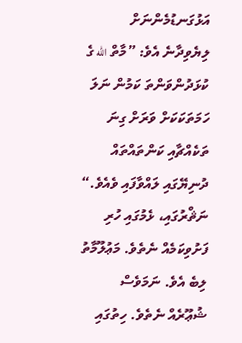އަޅުގަނޑުމެންނަށް ލިޔެވިދާނެ އެވެ: ”މާތް الله ގެ ކުޅަދުންވަންތަ ކަމުން ނަލަ ހަމަތަކަކަށް ވަރަށް ގިނަ ތަކެއްޗާއި ކަންތައްތައް ދުނިޔޭގައި ލައްވާފައި ވެއެވެ.“  ނަޘްރުގައި، ޅެމުގައި ހުރި ފަށުވިކަމެއް ނެތެވެ. މަޢުލޫމާތު ލިބެ އެވެ. ނަމަވެސް ޝުޢޫރެއް ނެތެވެ. ހިތުގައި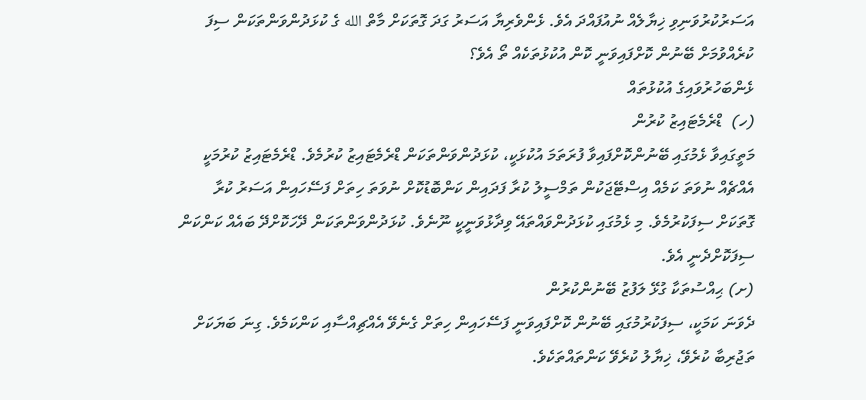އަސަރުކުރުވަނިވި ޚިޔާލެއް ނުއުފައްދަ އެވެ. ޅެންވެރިޔާ އަސަރު ގަދަ ގޮތަކަށް މާތް الله ގެ ކުޅަދުންވަންތަކަން ސިފަ ކުރެއްވުމަށް ބޭނުން ކޮށްފައިވަނީ ކޮން އުކުޅުތަކެއް ތޯ އެވެ؟
ޅެންބަހުރުވައިގެ އުކުޅުތައް
(ހ)  ޑްރެމެޓައިޒު ކުރުން
މަތީގައިވާ ޅެމުގައި ބޭނުންކޮށްފައިވާ ފުރަތަމަ އުކުޅަކީ، ކުޅަދުންވަންތަކަން ޑްރެމެޓައިޒު ކުރުމެވެ. ޑްރެމެޓައިޒު ކުރުމަކީ އެއްޗެއް ނުވަތަ ކަމެއް އިސްޓޭޖަކުން ތަމްސީލު ކުރާ ފަދައިން ކަންބޮޑުކޮށް ނުވަތަ ހިތަށް ފަސޭހައިން އަސަރު ކުރާ ގޮތަކަށް ސިފަކުރުމެވެ. މި ޅެމުގައި ކުޅަދުންވައްތައޭ ވިދާޅުވަނީކީ ނޫނެވެ. ކުޅަދުންވަންތަކަން ދޭހަކޮށްދޭ ބައެއް ކަންކަން ސިފަކޮށްދެނީ އެވެ.
(ށ) ޙިއްސުތަކާ ގުޅޭ ލަފުޒު ބޭނުންކުރުން
ދެވަނަ ކަމަކީ، ސިފަކުރުމުގައި ބޭނުން ކޮށްފައިވަނީ ފަސޭހައިން ހިތަށް ގެނެވޭ އެއްޗިއްސާއި ކަންކަމެވެ. ގިނަ ބަޔަކަށް ތަޖުރިބާ ކުރެވޭ، ޚިޔާލު ކުރެވޭ ކަންތައްތަކެވެ.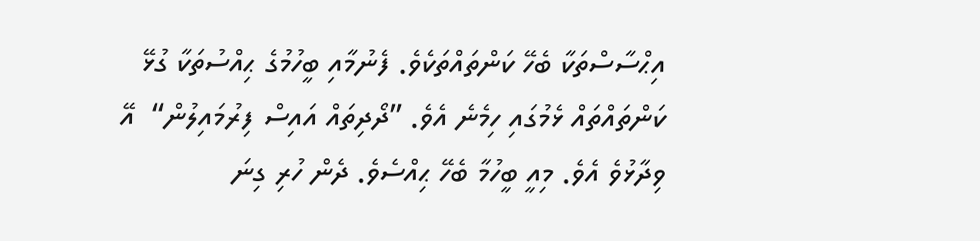އިޙްސާސްތަކާ ބެހޭ ކަންތައްތަކެވެ. ފެނުމާއި ބީހުމުގެ ޙިއްސުތަކާ ގުޅޭ ކަންތައްތައް ޅެމުގައި ހިމެނެ އެވެ. ”ދޯދިތައް އައިސް ފިރުމައިލުން“  އޭ ވިދާޅުވެ އެވެ. މިއީ ބީހުމާ ބެހޭ ޙިއްސެވެ. ދެން ހުރި ގިނަ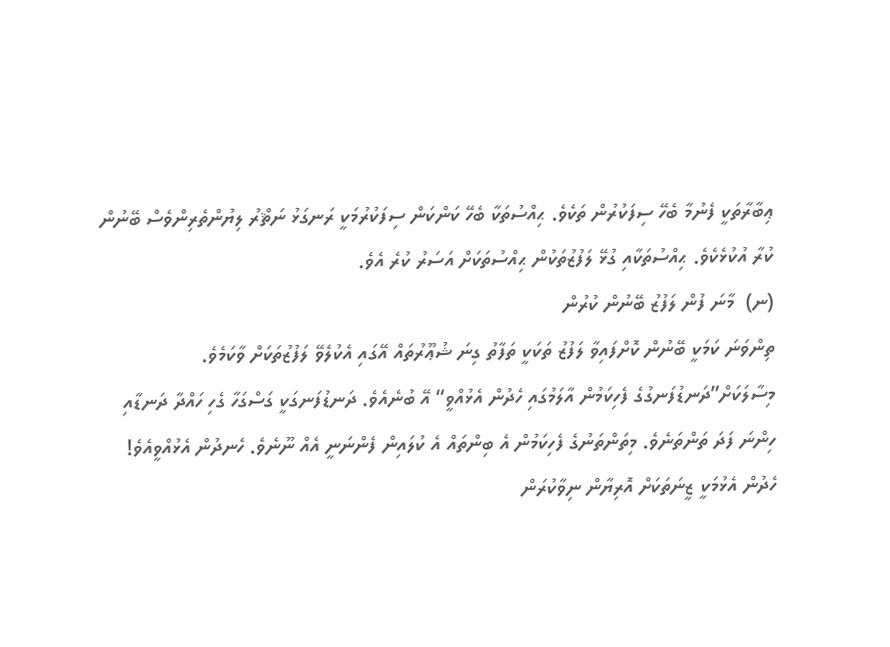ޢިބާރާތަކީ ފެނުމާ ބެހޭ ސިފަކުރުން ތަކެވެ. ޙިއްސުތަކާ ބެހޭ ކަންކަން ސިފަކުރުމަކީ ރަނގަޅު ނަޘްރު ލިޔުންތެރިންވެސް ބޭނުން ކުރާ އުކުޅެކެވެ. ޙިއްސުތަކާއި ގުޅޭ ލަފުޒުތަކުން ޙިއްސުތަކަށް އަސަރު ކުރެ އެވެ.
(ނ)  މާނަ ފުން ލަފުޒު ބޭނުން ކުރުން
ތިންވަނަ ކަމަކީ ބޭނުން ކޮށްފައިވާ ލަފުޒު ތަކަކީ ތަފާތު ގިނަ ޝުޢޫރުތައް އޭގައި އެކުލެވޭ ލަފުޒުތަކަށް ވާކަމެވެ. މިސާލަކަށް”ދަނޑުފަނގުގެ ފެހިކަމުން އާލަމުގައި ހެދުން އެޅުއްވީ“ އޭ ބުނެއެވެ. ދަނޑުފަނގަކީ ގަސްގަހާ ގެހި ހައްދާ ދަނޑާއި ހިންނަ ފަދަ ތަންތަނެވެ. މިތަންތަނުގެ ފެހިކަމުން އެ ބިންތައް އެ ކުލައިން ފެންނަނީ އެއް ނޫނެވެ. ހެނދުން އެޅުއްވީއެވެ!  ހެދުން އެޅުމަކީ ޒީނަތަކަށް އޮރިޔާން ނިވާކުރަން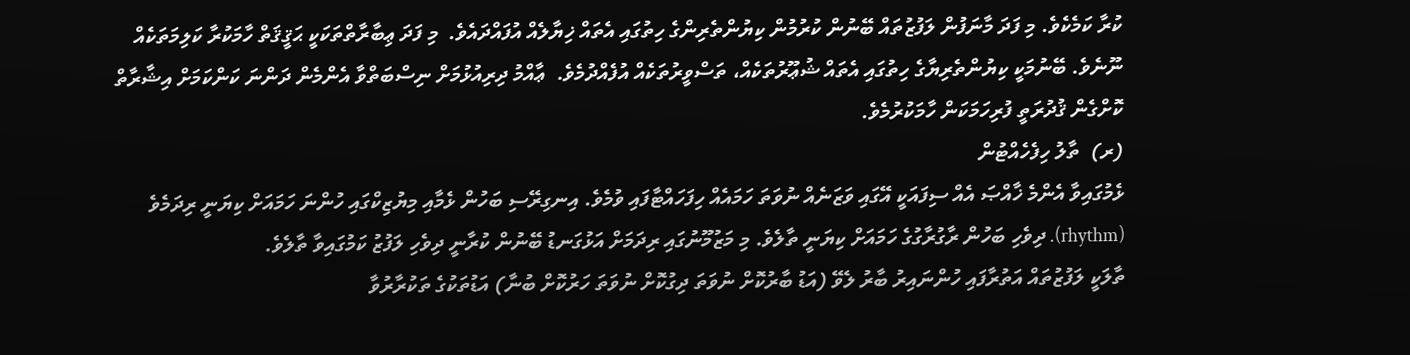ކުރާ ކަމެކެވެ. މި ފަދަ މާނަފުން ލަފުޒުތައް ބޭނުން ކުރުމުން ކިޔުންތެރިންގެ ހިތުގައި އެތައް ޚިޔާލެއް އުފައްދައެވެ.  މި ފަދަ ޢިބާރާތްތަކަކީ ޙަޤީޤަތް ހާމަކުރާ ކަލިމަތަކެއް ނޫނެވެ. ބޭނުމަކީ ކިޔުންތެރިޔާގެ ހިތުގައި އެތައް ޝުޢޫރުތަކެއް، ތަސްވީރުތަކެއް އުފެއްދުމެވެ.  ޢާއްމު ދިރިއުޅުމަށް ނިސްބަތްވާ އެންމެން ދަންނަ ކަންކަމަށް އިޝާރާތް ކޮށްގެން ޤުދުރަތީ ފުރިހަމަކަން ހާމަކުރުމެވެ.
(ރ)  ތާލު ހިފެހެއްޓުން
ޅެމުގައިވާ އެންމެ ޚާއްޞަ އެއް ސިފައަކީ އޭގައި ވަޒަނެއް ނުވަތަ ހަމައެއް ހިފަހައްޓާފައި ވުމެވެ. އިނގިރޭސި ބަހުން ޅެމާއި މިޔުޒިކްގައި ހުންނަ ހަމައަށް ކިޔަނީ ރިދަމެވެ (rhythm). ދިވެހި ބަހުން ރާގުރާގުގެ ހަމައަށް ކިޔަނީ ތާލެވެ. މި މަޒުމޫނުގައި ރިދަމަށް އަޅުގަނޑު ބޭނުން ކުރާނީ ދިވެހި ލަފުޒު ކަމުގައިވާ ތާލެވެ.
ތާލަކީ ލަފުޒުތައް އަތުރާފައި ހުންނައިރު ބާރު ލެވޭ (އަޑު ބާރުކޮށް ނުވަތަ ދިގުކޮށް ނުވަތަ ހަރުކޮށް ބުނާ) އަޑުތަކުގެ ތަކުރާރުވާ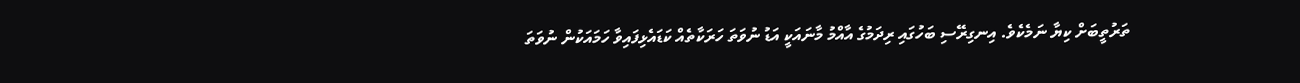ތަރުތީބަށް ކިޔާ ނަމެކެވެ. އިނގިރޭސި ބަހުގައި ރިދަމުގެ އާއްމު މާނައަކީ އަޑު ނުވަތަ ހަރަކާތެއް ކަޑައެޅިފައިވާ ހަމައަކުން ނުވަތަ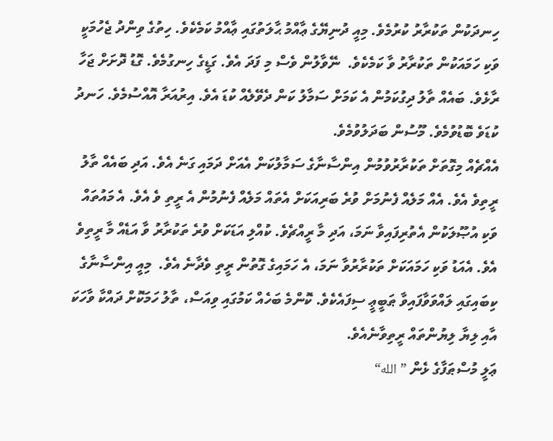ހިނދަކުން ތަކުރާރު ކުރުމެވެ. މިއީ ދުނިޔޭގެ ޢާއްމު ޙާލަތުގައި ޢާއްމު ކަމެކެވެ. ހިތުގެ ވިންދު ޖެހުމަކީ ވަކި ހަމައަކުން ތަކުރާރު ވާ ކަމެކެވެ.  ނޭވާލުން ވެސް މި ފަދަ އެވެ. ގަޑީގެ ހިނގުމެވެ. ގޮޑު ދޮށަށް ޖަހާ ރާޅެވެ. ބައެއް ތާލު ދިގުކަމުން އެ ކަމަށް ސަމާލު ކަން ދެވޭލެއް ކުޑަ އެވެ. އިރުއަރާ އޮއްސުމެވެ. ހަނދު ކުޑަވެ ބޮޑުވުމެވެ. މޫސުން ބަދަލުވުމެވެ.
އެއްޗެއް މިގޮތަށް ތަކުރާރުވުމުން އިންސާނާގެ ސަމާލުކަން އެއަށް ދަމައި ގަނެ އެވެ. އަދި ބައެއް ތާލު ރީތިވެ އެވެ. އެއް މަލެއް ފެނުމަށް ވުރެ ބަރިއަކަށް އެތައް މަލެއް ފެނުމުން އެ ރީތި ވެ އެވެ. އެ މައުތައް ވަކި އުޞޫލަކުން އެތުރިފައިވާ ނަމަ، އަދި މާ ރީއްޗެވެ. ކުއްލި އަޑަކަށް ވުރެ ތަކުރާރު ވާ އަޑެއް މާ ރީތިވެ އެވެ. އެއަޑު ވަކި ހަމައަކަށް ތަކުރާރުވާ ނަމަ، އެ ހަމައިގެ ގޮތުން ރީތި ވެދާނެ އެވެ.  މިއީ އިންސާނާގެ ކިބައިގައި ލައްވަވާފައިވާ ޠަބީޢީ ސިފައެކެވެ. ކޮންމެ ބަހެއް ކަމުގައި ވިއަސް، ތާލު ހަމަކޮށް ދައްކާ ވާހަކަ އާއި ލިޔާ ލިޔުންތައް ރީތިވާނެއެވެ.
ޢަލީ މުސްޠަފާގެ ޅެން ”الله“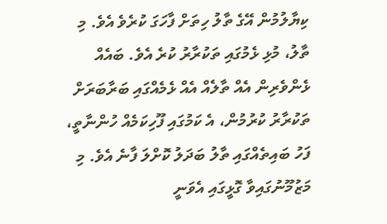ކިޔާލުމުން އޭގެ ތާލު ހިތަށް ފާހަގަ ކުރެވެ އެވެ. މި ތާލު، މުޅި ޅެމުގައި ތަކުރާރު ކުރެ އެވެ. ބައެއް ޅެންވެރިން އެއް ތާލެއް އެއް ޅެމެއްގައި ބަރާބަރަށް ތަކުރާރު ކުރުމުން، އެ ކަމުގައި ފޫހިކަމެއް ހުންނާތީ، ފަހު ބައިތެއްގައި ތާލު ބަދަލު ކޮށްލަ ފާނެ އެވެ. މި މަޒުމޫނުގައިވާ ގޮޅީގައި އެވަނީ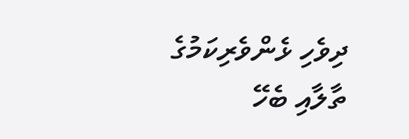ދިވެހި ޅެންވެރިކަމުގެ ތާލާއި ބެހޭ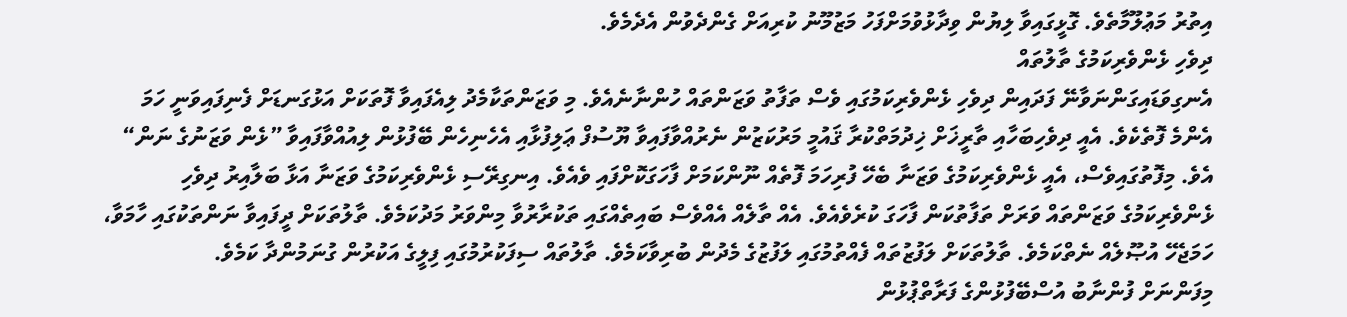އިތުރު މަޢުލޫމާތެވެ. ގޮޅީގައިވާ ލިޔުން ވިދާޅުވުމަށްފަހު މަޒުމޫނު ކުރިއަށް ގެންދެވުން އެދެމެވެ.
ދިވެހި ޅެންވެރިކަމުގެ ތާލުތައް
އެނގިވަޑައިގަންނަވާނޭ ފަދައިން ދިވެހި ޅެންވެރިކަމުގައި ވެސް ތަފާތު ވަޒަންތައް ހުންނާނެއެވެ. މި ވަޒަންތަކާމެދު ލިއެފައިވާ ފޮތަކަށް އަޅުގަނޑަށް ފެނިފައިވަނީ ހަމަ އެންމެ ފޮތެކެވެ. އެއީ ދިވެހިބަހާއި ތާރީޚަށް ޚިދުމަތްކުރާ ޤައުމީ މަރުކަޒުން ނެރުއްވާފައިވާ ޔޫސުފް ޢަލިފުޅާއި އެހެނިހެން ބޭފުޅުން ލިއުއްވާފައިވާ ”ޅެން ވަޒަނުގެ ނަން“ އެވެ. މިފޮތުގައިވެސް، އެއީ ޅެންވެރިކަމުގެ ވަޒަނާ ބެހޭ ފުރިހަމަ ފޮތެއް ނޫންކަމަށް ފާހަގަކޮށްފައި ވެއެވެ. އިނގިރޭސި ޅެންވެރިކަމުގެ ވަޒަނާ އަޅާ ބަލާއިރު ދިވެހި ޅެންވެރިކަމުގެ ވަޒަންތައް ވަރަށް ތަފާތުކަން ފާހަގަ ކުރެވެއެވެ. އެއް ތާލެއް އެއްވެސް ބައިތެއްގައި ތަކުރާރުވާ މިންވަރު މަދުކަމެވެ. ތާލުތަކަށް ދީފައިވާ ނަންތަކުގައި ހާމަވާ، ހަމަޖެހޭ އުޞޫލެއް ނެތްކަމެވެ. ތާލުތަކަށް ލަފުޒުތައް ފެއްތުމުގައި ލަފުޒުގެ މެދުން ބުރިވާކަމެވެ. ތާލުތައް ސިފަކުރުމުގައި ފިލީގެ އަކުރުން ގުނަމުންދާ ކަމެވެ.
މިފަންނަށް ފުންނާބު އުސްބޭފުޅުންގެ ފަރާތްޕުޅުން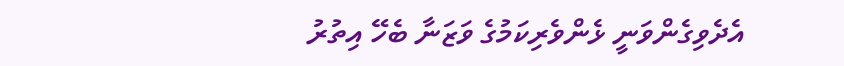އެދެވިގެންވަނީ ޅެންވެރިކަމުގެ ވަޒަނާ ބެހޭ އިތުރު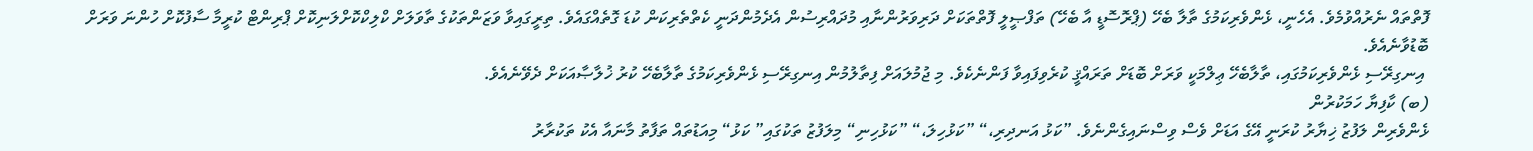ފޮތްތައް ނެރުއްވުމެވެ. އެހެނީ، ޅެންވެރިކަމުގެ ތާލާ ބެހޭ (ޕްރޮސޮޑީ އާ ބެހޭ) ތަފްޞީލީ ފޮތްތަކަށް ދަރިވަރުންނާއި މުދައްރިސުން އެދެމުންދަނީ ކެތްތެރިކަން ކުޑަ ގޮތެއްގައެވެ. ތިރީގައިވާ ވަޒަންތަކުގެ ތާވަލަށް ކްލިކްކޮށްލަނިކޮށް ޕްރިންޓް ކުރީމާ ސާފުކޮށް ހުންނަ ވަރަށް ބޮޑުވާނެއެވެ.
 އިނގިރޭސި ޅެންވެރިކަމުގައި، ތާލާބެހޭ ޢިލްމަކީ ވަރަށް ބޮޑަށް ތަރައްޤީ ކުރެވިފައިވާ ފަންނެކެވެ. މި ޖުމުލައަށް ފިތާލުމުން އިނގިރޭސި ޅެންވެރިކަމުގެ ތާލާބެހޭ ކުރު ޚުލާޞާއަކަށް ދެވޭނެއެވެ.
(ބ) ކާފިޔާ ހަމަކުރުން
ޅެންވެރިން ލަފުޒު ޚިޔާރު ކުރަނީ އޭގެ އަޑަށް ވެސް ވިސްނައިގެންނެވެ. ”ކަޅު އަނދިރި،“ ”ކަޅުހިލަ،“ ”ކަޅުހިނި“ މިލަފުޒު ތަކުގައި” ކަޅު“ މިއަޑުތައް ތަފާތު މާނައާ އެކު ތަކުރާރު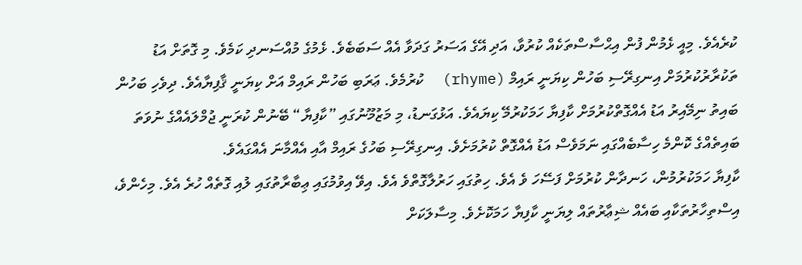ކުރެއެވެ. މިއީ ޅެމުން ފުން އިޙްސާސްތަކެއް ކުރުވާ، އަދި އޭގެ އަސަރު ގަދަވާ އެއް ސަބަބެވެ. ޅެމުގެ މުއްސަނދި ކަމެވެ. މި ގޮތަށް އަޑު ތަކުރާރުކުރުމަށް އިނގިރޭސި ބަހުން ކިޔަނީ ރައިމް (rhyme)  ކުރުމެވެ. ޢަރަބި ބަހުން ރައިމް އަށް ކިޔަނީ ޤާފިޔާއެވެ. ދިވެހި ބަހުން ބައިތު ނިމޭއިރު އަޑު އެއްގޮތްކުރުމަށް ކާފިޔާ ހަމަކުރުމޭ ކިޔައެވެ. އަޅުގަނޑު، މި މަޒުމޫނުގައި ”ކާފިޔާ“ ބޭނުން ކުރަނީ ޖުމްލައެއްގެ ނުވަތަ ބައިތެއްގެ ކޮންމެ ހިސާބެއްގައި ނަމަވެސް އަޑު އެއްގޮތް ކުރުމަށެވެ. އިނގިރޭސި ބަހުގެ ރައިމް އާއި އެއްމާނަ އެއްގައެވެ.
ކާފިޔާ ހަމަކުރުމުން، ހަނދާން ކުރުމަށް ފަސޭހަ ވެ އެވެ. ހިތުގައި ހަރުލާގޮތްވެ އެވެ. އިވޭ އިވުމުގައި ޢިބާރާތުގައި ލުއި ގޮތެއް ހުރެ އެވެ. މިހެންވެ، އިސްތިހާރުތަކާއި ބައެއް ޝިޢާރުތައް ލިޔަނީ ކާފިޔާ ހަމަކޮށެވެ. މިސާލަކަށް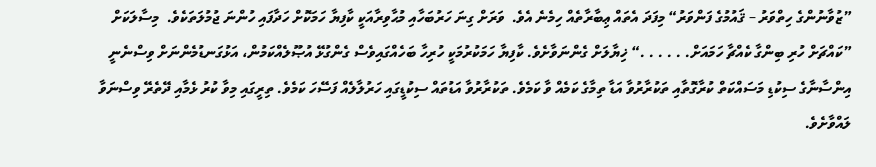”ޒުވާނުންގެ ހިތްވަރު – ޤައުމުގެ ފަންވަރު“ މިފަދަ އެތައް ޢިބާރާތެއް ހިމެނެ އެވެ.  ވަރަށް ގިނަ ހަރުބަހާއި މުޙާވިރާއަކީ ކާފިޔާ ހަމަކޮށް ހަދާފައި ހުންނަ ޖުމުލަތަކެވެ.  މިސާލަކަށް ”ކައްޗަށް ހުރި ބިންގާ ކެއްޗާ ހަމައަށް. . . . . .“ ޚިޔާލަށް ގެންނަވާށެވެ. ކާފިޔާ ހަމަކުރުމަކީ ހުރިހާ ބަހެއްގައިވެސް ގެންގުޅޭ އުޞޫލެއްކަމުން، އަޅުގަނޑުމެންނަށް ވިސްނެނީ އިންސާނާގެ ސިކުޑި މަސައްކަތް ކުރާގޮތާއި ތަކުރާރުވާ އަޑާ ތިމާގެ ކަމެއް ވާ ކަމެވެ. ތަކުރާރުވާ އަޑުތައް ސިކުޑީގައި ހަރުލާލެއް ފަސޭހަ ކަމެވެ. ތިރީގައި މިވާ ކުރު ޅެމާއި ދޭތެރޭ ވިސްނަވާ ލައްވާށެވެ.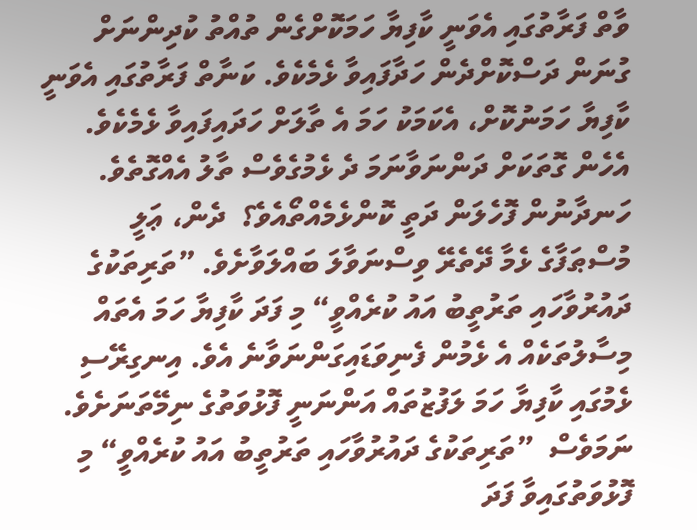ވާތް ފަރާތުގައި އެވަނީ ކާފިޔާ ހަމަކޮށްގެން ތުއްތު ކުދިންނަށް ގުނަން ދަސްކޮށްދެން ހަދާފައިވާ ޅެމެކެވެ. ކަނާތް ފަރާތުގައި އެވަނީ ކާފިޔާ ހަމަނުކޮށް، އެކަމަކު ހަމަ އެ ތާލަށް ހަދައިފައިވާ ޅެމެކެވެ. އެހެން ގޮތަކަށް ދަންނަވާނަމަ ދެ ޅެމުގެވެސް ތާލު އެއްގޮތެވެ. ހަނދާނުން ފޮހެލަން ދަތީ ކޮންޅެމެއްތޯއެވެ؟  ދެން، ޢަލީ މުސްޠަފާގެ ޅެމާ ދޭތެރޭ ވިސްނަވާލަ ބައްލަވާށެވެ. ”ތަރިތަކުގެ ދައުރުވާހައި ތަރުތީބު އައު ކުރެއްވީ“ މި ފަދަ ކާފިޔާ ހަމަ އެތައް މިސާލުތަކެއް އެ ޅެމުން ފެނިވަޑައިގަންނަވާނެ އެވެ. އިނގިރޭސި ޅެމުގައި ކާފިޔާ ހަމަ ލަފުޒުތައް އަންނަނީ ފޮޅުވަތުގެ ނިމޭތަނަށެވެ. ނަމަވެސް  ”ތަރިތަކުގެ ދައުރުވާހައި ތަރުތީބު އައު ކުރެއްވީ“ މި ފޮޅުވަތުގައިވާ ފަދަ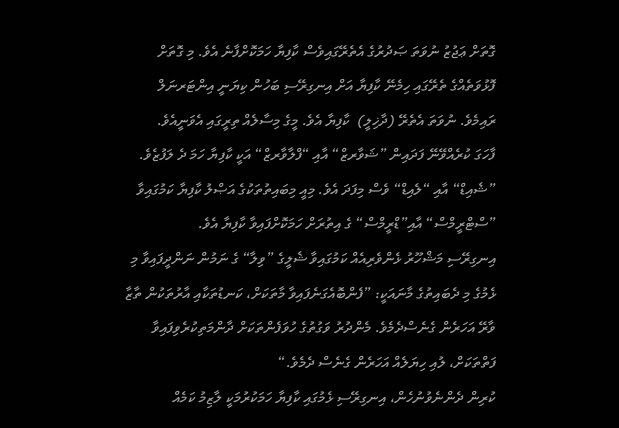ގޮތަށް ޢަޖުޒު ނުވަތަ ޞަދުރުގެ އެތެރޭގައިވެސް ކާފިޔާ ހަމަކޮށްފާނެ އެވެ. މި ގޮތަށް ފޮޅުވަތެއްގެ ތެރޭގައި ހިމެނޭ ކާފިޔާ އަށް އިނގިރޭސި ބަހުން ކިޔަނީ އިންޓަރނަލް ރައިމެވެ. ނުވަތަ އެތެރޭ (ދާޚިލީ)  ކާފިޔާ އެވެ. މީގެ މިސާލެއް ތިރީގައި އެވަނީއެވެ.
ފާހަގަ ކުރެއްވޭނޭ ފަދައިން ”ޝަވާރޒް“ އާއި “ފްލާވާރޒް“ އަކީ ކާފިޔާ ހަމަ ދެ ލަފުޒެވެ. ”ޝެއިޑް“ އާއި “ލެއިޑް“ ވެސް މިފަދަ އެވެ. މިއީ މިބައިތުތަކުގެ އަޞްލު ކާފިޔާ ކަމުގައިވާ  ”ސްޓްރީމްސް“ އާއި”ޑްރީމްސް“ ގެ އިތުރަށް ހަމަކޮށްފައިވާ ކާފިޔާ އެވެ.
އިނގިރޭސި މަޝްހޫރު ޅެންވެރިއެއް ކަމުގައިވާ ޝެލީގެ ”ވިލާ“ ގެ ނަމުން ނަންދީފައިވާ މި ޅެމުގެ މި ދެބައިތުގެ މާނައަކީ: ”ފެންބޮއެގަނެފައިވާ މާތަކަށް، ކަނޑުތަކާއި އާރުތަކުން ތާޒާ ވާރޭ އަހަރެން ގެނެސްދެމެވެ. މެންދުރު ވަގުތުގެ ހުވަފެންތަކަށް ދާންމަތިކުރެވިފައިވާ ފަތްތަކަށް، ލުއި ހިޔަލެއް އަހަރެން ގެނެސް ދެމެވެ.“
ކުރިން ދެންނެވުނުހެން، އިނގިރޭސި ޅެމުގައި ކާފިޔާ ހަމަކުރުމަކީ ލާޒިމު ކަމެއް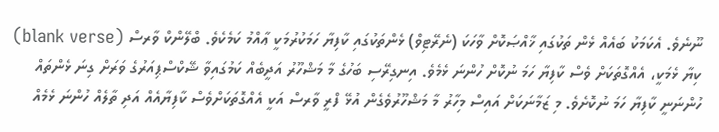ނޫނެވެ. އެކަމަކު ބައެއް ޅެން ތަކުގައި ޚާއްޞަކޮށް ވާހަކަ (ނެރޭޓިވް) ޅެންތަކުގައި ކާފިޔާ ހަމަކުރުމަކީ ޢާއްމު ކަމެކެވެ. ބްލޭންކް ވާރސް (blank verse) ކިޔާ ޅެމަކީ، އެއްގޮތަކަށް ވެސް ކާފިޔާ ހަމަ ނުކޮށް ހުންނަ ޅެމެވެ. އިނގިރޭސި ބަހުގެ މާ މަޝްހޫރު އަދީބެއް ކަމުގައިވާ ޝޭކްސްޕިއަރުގެ ވަރަށް ގިނަ ޅެންތައް ހުންނަނީ ކާފިޔާ ހަމަ ނުކޮށެވެ. މި ޒަމާނަކަށް އައިސް މިހާރު މާ މަޝްހޫރުވެގެން އުޅޭ ފްރީ ވާރސް އަކީ އެއްގޮތަކަށްވެސް ކާފިޔާއެއް އަދި ތާލެއް ހުންނަ ޅެމެއް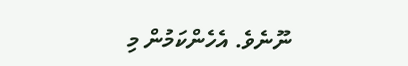ނޫނެވެ. އެހެންކަމުން މި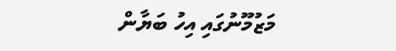މަޒުމޫނުގައި އިހު ބަޔާން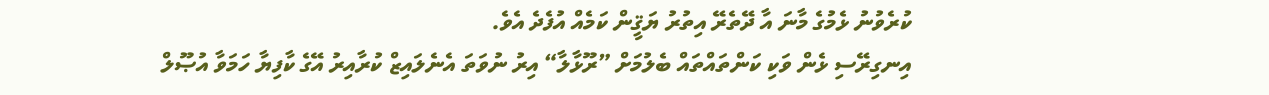ކުރެވުނު ޅެމުގެ މާނަ އާ ދޭތެރޭ އިތުރު ޔަޤީން ކަމެއް އުފެދެ އެވެ.
އިނގިރޭސި ޅެން ވަކި ކަންތައްތައް ބެލުމަށް ”ރޫޅާލާ“ އިރު ނުވަތަ އެނެލައިޒް ކުރާއިރު އޭގެ ކާފިޔާ ހަމަވާ އުޞޫލް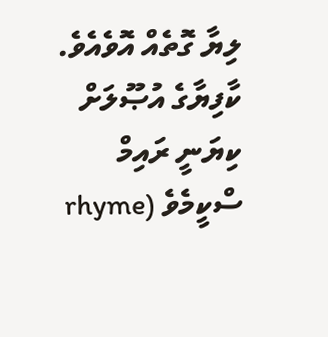ލިޔާ ގޮތެއް އޮވެއެވެ.  ކާފިޔާގެ އުޞޫލަށް ކިޔަނީ ރައިމް ސްކީމެވެ (rhyme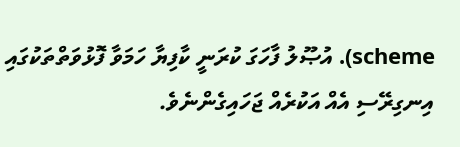scheme). އުޞޫލު ފާހަގަ ކުރަނީ ކާފިޔާ ހަމަވާ ފޮޅުވަތްތަކުގައި އިނގިރޭސި އެއް އަކުރެއް ޖަހައިގެންނެވެ.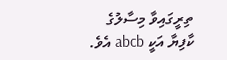ތިރީގައިވާ މިސާލުގެ ކާފިޔާ އަކީ abcb އެވެ.